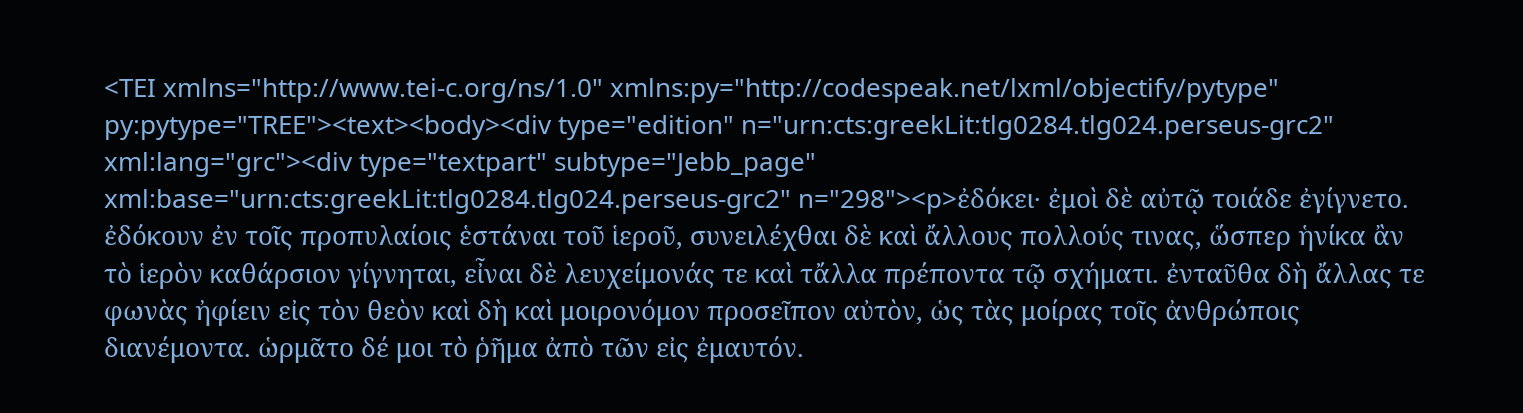<TEI xmlns="http://www.tei-c.org/ns/1.0" xmlns:py="http://codespeak.net/lxml/objectify/pytype" py:pytype="TREE"><text><body><div type="edition" n="urn:cts:greekLit:tlg0284.tlg024.perseus-grc2" xml:lang="grc"><div type="textpart" subtype="Jebb_page" xml:base="urn:cts:greekLit:tlg0284.tlg024.perseus-grc2" n="298"><p>ἐδόκει· ἐμοὶ δὲ αὐτῷ τοιάδε ἐγίγνετο. ἐδόκουν ἐν τοῖς προπυλαίοις ἑστάναι τοῦ ἱεροῦ, συνειλέχθαι δὲ καὶ ἄλλους πολλούς τινας, ὥσπερ ἡνίκα ἂν τὸ ἱερὸν καθάρσιον γίγνηται, εἶναι δὲ λευχείμονάς τε καὶ τἄλλα πρέποντα τῷ σχήματι. ἐνταῦθα δὴ ἄλλας τε φωνὰς ἠφίειν εἰς τὸν θεὸν καὶ δὴ καὶ μοιρονόμον προσεῖπον αὐτὸν, ὡς τὰς μοίρας τοῖς ἀνθρώποις διανέμοντα. ὡρμᾶτο δέ μοι τὸ ῥῆμα ἀπὸ τῶν εἰς ἐμαυτόν.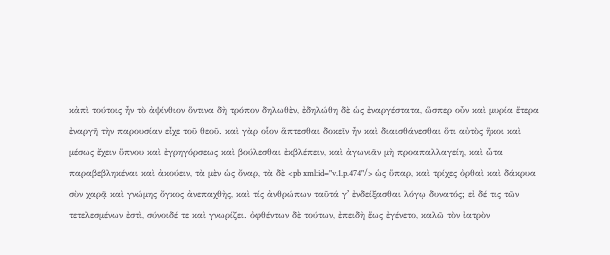κἀπὶ τούτοις ἦν τὸ ἀψίνθιον ὅντινα δὴ τρόπον δηλωθὲν, ἐδηλώθη δὲ ὡς ἐναργέστατα, ὥσπερ οὖν καὶ μυρία ἕτερα ἐναργῆ τὴν παρουσίαν εἶχε τοῦ θεοῦ. καὶ γὰρ οἷον ἅπτεσθαι δοκεῖν ἦν καὶ διαισθάνεσθαι ὅτι αὐτὸς ἥκοι καὶ μέσως ἔχειν ὕπνου καὶ ἐγρηγόρσεως καὶ βούλεσθαι ἐκβλέπειν, καὶ ἀγωνιᾶν μὴ προαπαλλαγείη, καὶ ὦτα παραβεβληκέναι καὶ ἀκούειν, τὰ μὲν ὡς ὄναρ, τὰ δὲ <pb xml:id="v.1.p.474"/> ὡς ὕπαρ, καὶ τρίχες ὀρθαὶ καὶ δάκρυα σὺν χαρᾷ καὶ γνώμης ὄγκος ἀνεπαχθὴς, καὶ τίς ἀνθρώπων ταῦτά γʼ ἐνδείξασθαι λόγῳ δυνατός; εἰ δέ τις τῶν τετελεσμένων ἐστὶ, σύνοιδέ τε καὶ γνωρίζει. ὀφθέντων δὲ τούτων, ἐπειδὴ ἕως ἐγένετο, καλῶ τὸν ἰατρὸν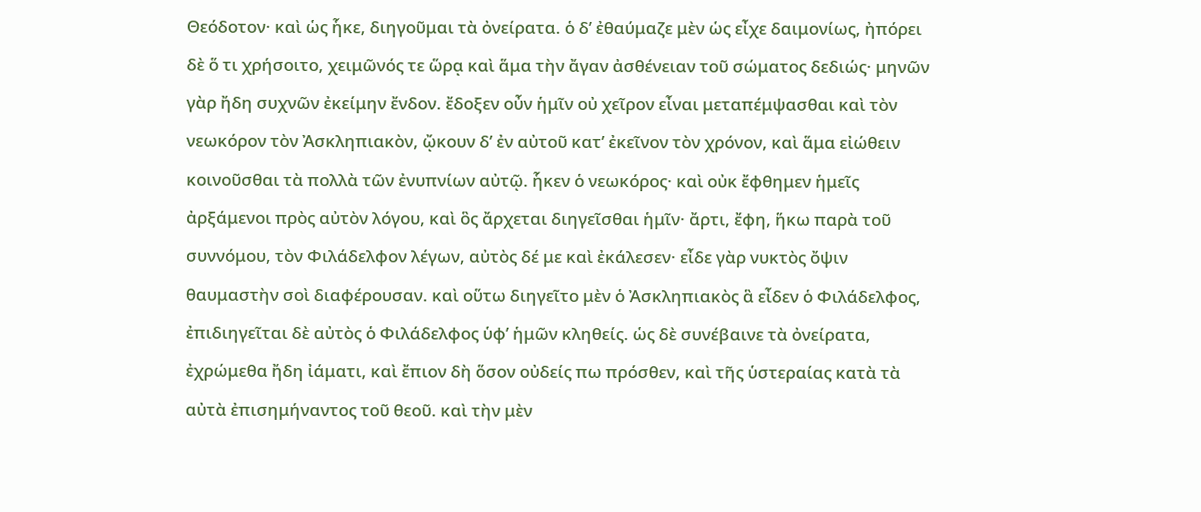Θεόδοτον· καὶ ὡς ἧκε, διηγοῦμαι τὰ ὀνείρατα. ὁ δʼ ἐθαύμαζε μὲν ὡς εἶχε δαιμονίως, ἠπόρει δὲ ὅ τι χρήσοιτο, χειμῶνός τε ὥρᾳ καὶ ἅμα τὴν ἄγαν ἀσθένειαν τοῦ σώματος δεδιώς· μηνῶν γὰρ ἤδη συχνῶν ἐκείμην ἔνδον. ἔδοξεν οὖν ἡμῖν οὐ χεῖρον εἶναι μεταπέμψασθαι καὶ τὸν νεωκόρον τὸν Ἀσκληπιακὸν, ᾤκουν δʼ ἐν αὐτοῦ κατʼ ἐκεῖνον τὸν χρόνον, καὶ ἅμα εἰώθειν κοινοῦσθαι τὰ πολλὰ τῶν ἐνυπνίων αὐτῷ. ἧκεν ὁ νεωκόρος· καὶ οὐκ ἔφθημεν ἡμεῖς ἀρξάμενοι πρὸς αὐτὸν λόγου, καὶ ὃς ἄρχεται διηγεῖσθαι ἡμῖν· ἄρτι, ἔφη, ἥκω παρὰ τοῦ συννόμου, τὸν Φιλάδελφον λέγων, αὐτὸς δέ με καὶ ἐκάλεσεν· εἶδε γὰρ νυκτὸς ὄψιν θαυμαστὴν σοὶ διαφέρουσαν. καὶ οὕτω διηγεῖτο μὲν ὁ Ἀσκληπιακὸς ἃ εἶδεν ὁ Φιλάδελφος, ἐπιδιηγεῖται δὲ αὐτὸς ὁ Φιλάδελφος ὑφʼ ἡμῶν κληθείς. ὡς δὲ συνέβαινε τὰ ὀνείρατα, ἐχρώμεθα ἤδη ἰάματι, καὶ ἔπιον δὴ ὅσον οὐδείς πω πρόσθεν, καὶ τῆς ὑστεραίας κατὰ τὰ αὐτὰ ἐπισημήναντος τοῦ θεοῦ. καὶ τὴν μὲν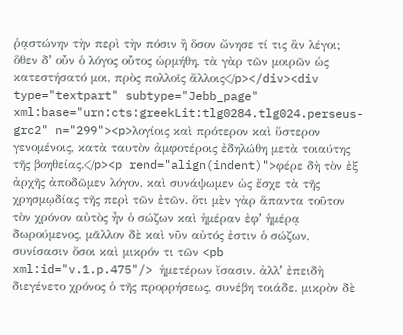ῥᾳστώνην τὴν περὶ τὴν πόσιν ἢ ὅσον ὤνησε τί τις ἂν λέγοι; ὅθεν δʼ οὖν ὁ λόγος οὗτος ὡρμήθη, τὰ γὰρ τῶν μοιρῶν ὡς κατεστήσατό μοι, πρὸς πολλοῖς ἄλλοις</p></div><div type="textpart" subtype="Jebb_page" xml:base="urn:cts:greekLit:tlg0284.tlg024.perseus-grc2" n="299"><p>λογίοις καὶ πρότερον καὶ ὕστερον γενομένοις, κατὰ ταυτὸν ἀμφοτέροις ἐδηλώθη μετὰ τοιαύτης τῆς βοηθείας.</p><p rend="align(indent)">φέρε δὴ τὸν ἐξ ἀρχῆς ἀποδῶμεν λόγον, καὶ συνάψωμεν ὡς ἔσχε τὰ τῆς χρησμῳδίας τῆς περὶ τῶν ἐτῶν. ὅτι μὲν γὰρ ἅπαντα τοῦτον τὸν χρόνον αὐτὸς ἦν ὁ σώζων καὶ ἡμέραν ἐφʼ ἡμέρᾳ δωρούμενος, μᾶλλον δὲ καὶ νῦν αὐτός ἐστιν ὁ σώζων, συνίσασιν ὅσοι καὶ μικρόν τι τῶν <pb xml:id="v.1.p.475"/> ἡμετέρων ἴσασιν. ἀλλʼ ἐπειδὴ διεγένετο χρόνος ὁ τῆς προρρήσεως, συνέβη τοιάδε. μικρὸν δὲ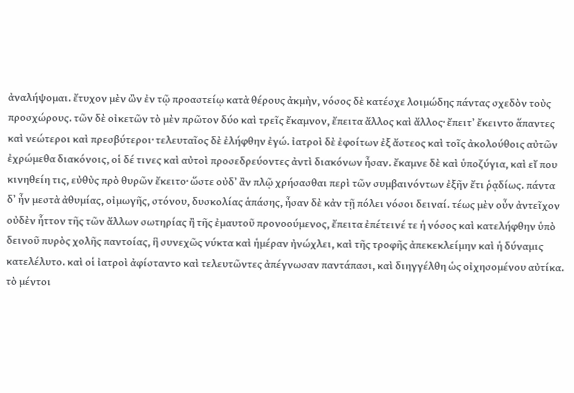ἀναλήψομαι. ἔτυχον μὲν ὢν ἐν τῷ προαστείῳ κατὰ θέρους ἀκμὴν, νόσος δὲ κατέσχε λοιμώδης πάντας σχεδὸν τοὺς προσχώρους. τῶν δὲ οἰκετῶν τὸ μὲν πρῶτον δύο καὶ τρεῖς ἔκαμνον, ἔπειτα ἄλλος καὶ ἄλλος· ἔπειτʼ ἔκειντο ἅπαντες καὶ νεώτεροι καὶ πρεσβύτεροι· τελευταῖος δὲ ἐλήφθην ἐγώ. ἰατροὶ δὲ ἐφοίτων ἐξ ἄστεος καὶ τοῖς ἀκολούθοις αὐτῶν ἐχρώμεθα διακόνοις, οἱ δέ τινες καὶ αὐτοὶ προσεδρεύοντες ἀντὶ διακόνων ἦσαν. ἔκαμνε δὲ καὶ ὑποζύγια, καὶ εἴ που κινηθείη τις, εὐθὺς πρὸ θυρῶν ἔκειτο· ὥστε οὐδʼ ἂν πλῷ χρήσασθαι περὶ τῶν συμβαινόντων ἐξῆν ἔτι ῥᾳδίως. πάντα δʼ ἦν μεστὰ ἀθυμίας, οἰμωγῆς, στόνου, δυσκολίας ἁπάσης, ἦσαν δὲ κἀν τῇ πόλει νόσοι δειναί. τέως μὲν οὖν ἀντεῖχον οὐδὲν ἧττον τῆς τῶν ἄλλων σωτηρίας ἢ τῆς ἐμαυτοῦ προνοούμενος, ἔπειτα ἐπέτεινέ τε ἡ νόσος καὶ κατελήφθην ὑπὸ δεινοῦ πυρὸς χολῆς παντοίας, ἣ συνεχῶς νύκτα καὶ ἡμέραν ἠνώχλει, καὶ τῆς τροφῆς ἀπεκεκλείμην καὶ ἡ δύναμις κατελέλυτο. καὶ οἱ ἰατροὶ ἀφίσταντο καὶ τελευτῶντες ἀπέγνωσαν παντάπασι, καὶ διηγγέλθη ὡς οἰχησομένου αὐτίκα. τὸ μέντοι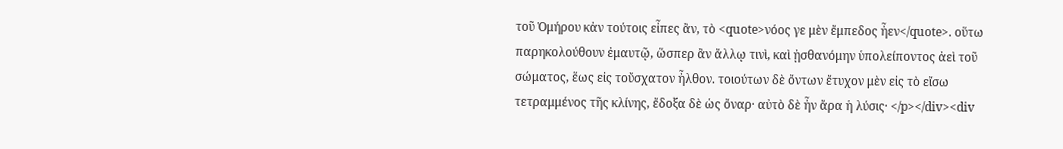τοῦ Ὁμήρου κἀν τούτοις εἶπες ἂν, τὸ <quote>νόος γε μὲν ἔμπεδος ἦεν</quote>. οὕτω παρηκολούθουν ἐμαυτῷ, ὥσπερ ἂν ἄλλῳ τινὶ, καὶ ᾐσθανόμην ὑπολείποντος ἀεὶ τοῦ σώματος, ἕως εἰς τοὔσχατον ἦλθον. τοιούτων δὲ ὄντων ἔτυχον μὲν εἰς τὸ εἴσω τετραμμένος τῆς κλίνης, ἔδοξα δὲ ὡς ὄναρ· αὐτὸ δὲ ἦν ἄρα ἡ λύσις· </p></div><div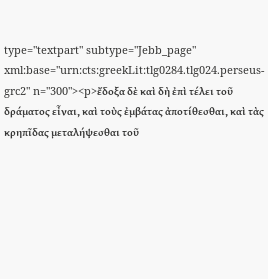type="textpart" subtype="Jebb_page" xml:base="urn:cts:greekLit:tlg0284.tlg024.perseus-grc2" n="300"><p>ἔδοξα δὲ καὶ δὴ ἐπὶ τέλει τοῦ δράματος εἶναι, καὶ τοὺς ἐμβάτας ἀποτίθεσθαι, καὶ τὰς κρηπῖδας μεταλήψεσθαι τοῦ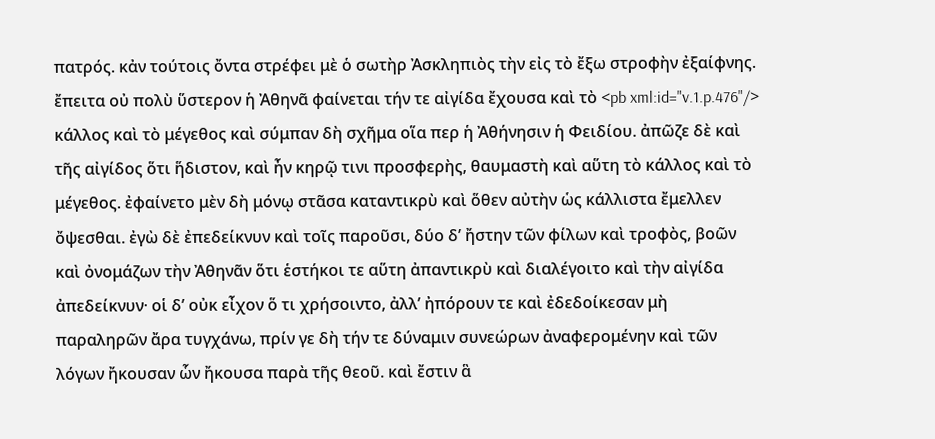πατρός. κἀν τούτοις ὄντα στρέφει μὲ ὁ σωτὴρ Ἀσκληπιὸς τὴν εἰς τὸ ἔξω στροφὴν ἐξαίφνης. ἔπειτα οὐ πολὺ ὕστερον ἡ Ἀθηνᾶ φαίνεται τήν τε αἰγίδα ἔχουσα καὶ τὸ <pb xml:id="v.1.p.476"/> κάλλος καὶ τὸ μέγεθος καὶ σύμπαν δὴ σχῆμα οἵα περ ἡ Ἀθήνησιν ἡ Φειδίου. ἀπῶζε δὲ καὶ τῆς αἰγίδος ὅτι ἥδιστον, καὶ ἦν κηρῷ τινι προσφερὴς, θαυμαστὴ καὶ αὕτη τὸ κάλλος καὶ τὸ μέγεθος. ἐφαίνετο μὲν δὴ μόνῳ στᾶσα καταντικρὺ καὶ ὅθεν αὐτὴν ὡς κάλλιστα ἔμελλεν ὄψεσθαι. ἐγὼ δὲ ἐπεδείκνυν καὶ τοῖς παροῦσι, δύο δʼ ἤστην τῶν φίλων καὶ τροφὸς, βοῶν καὶ ὀνομάζων τὴν Ἀθηνᾶν ὅτι ἑστήκοι τε αὕτη ἀπαντικρὺ καὶ διαλέγοιτο καὶ τὴν αἰγίδα ἀπεδείκνυν· οἱ δʼ οὐκ εἶχον ὅ τι χρήσοιντο, ἀλλʼ ἠπόρουν τε καὶ ἐδεδοίκεσαν μὴ παραληρῶν ἄρα τυγχάνω, πρίν γε δὴ τήν τε δύναμιν συνεώρων ἀναφερομένην καὶ τῶν λόγων ἤκουσαν ὧν ἤκουσα παρὰ τῆς θεοῦ. καὶ ἔστιν ἃ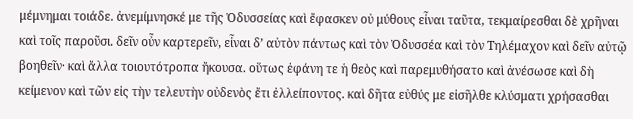μέμνημαι τοιάδε. ἀνεμίμνησκέ με τῆς Ὀδυσσείας καὶ ἔφασκεν οὐ μύθους εἶναι ταῦτα, τεκμαίρεσθαι δὲ χρῆναι καὶ τοῖς παροῦσι. δεῖν οὖν καρτερεῖν, εἶναι δʼ αὐτὸν πάντως καὶ τὸν Ὀδυσσέα καὶ τὸν Τηλέμαχον καὶ δεῖν αὐτῷ βοηθεῖν· καὶ ἄλλα τοιουτότροπα ἤκουσα. οὕτως ἐφάνη τε ἡ θεὸς καὶ παρεμυθήσατο καὶ ἀνέσωσε καὶ δὴ κείμενον καὶ τῶν εἰς τὴν τελευτὴν οὐδενὸς ἔτι ἐλλείποντος. καὶ δῆτα εὐθύς με εἰσῆλθε κλύσματι χρήσασθαι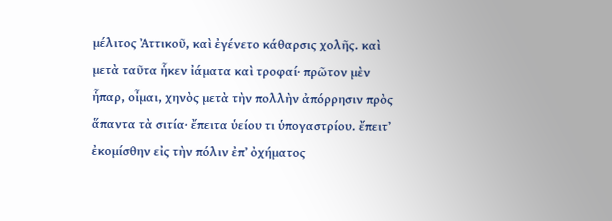μέλιτος Ἀττικοῦ, καὶ ἐγένετο κάθαρσις χολῆς. καὶ μετὰ ταῦτα ἧκεν ἰάματα καὶ τροφαί· πρῶτον μὲν ἧπαρ, οἶμαι, χηνὸς μετὰ τὴν πολλὴν ἀπόρρησιν πρὸς ἅπαντα τὰ σιτία· ἔπειτα ὑείου τι ὑπογαστρίου. ἔπειτʼ ἐκομίσθην εἰς τὴν πόλιν ἐπʼ ὀχήματος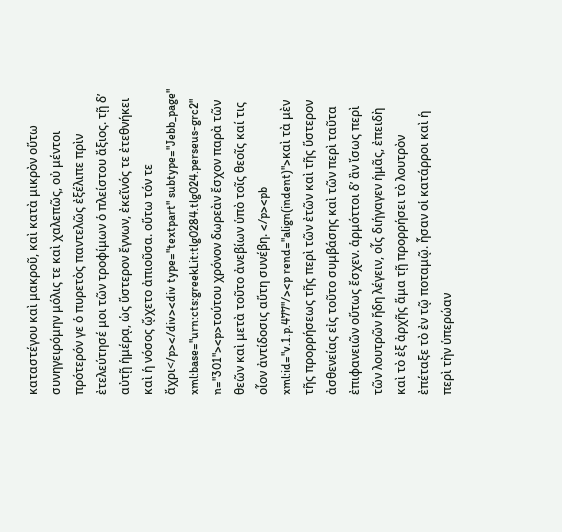καταστέγου καὶ μακροῦ, καὶ κατὰ μικρὸν οὕτω συνηγειρόμην μόλις τε καὶ χαλεπῶς, οὐ μέντοι πρότερόν γε ὁ πυρετὸς παντελῶς ἐξέλιπε πρὶν ἐτελεύτησέ μοι τῶν τροφίμων ὁ πλείστου ἄξιος. τῇ δʼ αὐτῇ ἡμέρᾳ, ὡς ὕστερον ἔγνων, ἐκεῖνός τε ἐτεθνήκει καὶ ἡ νόσος ᾤχετο ἀπιοῦσα. οὕτω τόν τε ἄχρι</p></div><div type="textpart" subtype="Jebb_page" xml:base="urn:cts:greekLit:tlg0284.tlg024.perseus-grc2" n="301"><p>τούτου χρόνον δωρεὰν ἔσχον παρὰ τῶν θεῶν καὶ μετὰ τοῦτο ἀνεβίων ὑπὸ τοῖς θεοῖς καί τις οἷον ἀντίδοσις αὕτη συνέβη. </p><pb xml:id="v.1.p.477"/><p rend="align(indent)">καὶ τὰ μὲν τῆς προρρήσεως τῆς περὶ τῶν ἐτῶν καὶ τῆς ὕστερον ἀσθενείας εἰς τοῦτο συμβάσης καὶ τῶν περὶ ταῦτα ἐπιφανειῶν οὕτως ἔσχεν. ἁρμόττοι δʼ ἂν ἴσως περὶ τῶν λουτρῶν ἤδη λέγειν, οἷς διήγαγεν ἡμᾶς, ἐπειδὴ καὶ τὸ ἐξ ἀρχῆς ἅμα τῇ προρρήσει τὸ λουτρὸν ἐπέταξε τὸ ἐν τῷ ποταμῷ. ἦσαν οἱ κατάρροι καὶ ἡ περὶ τὴν ὑπερώαν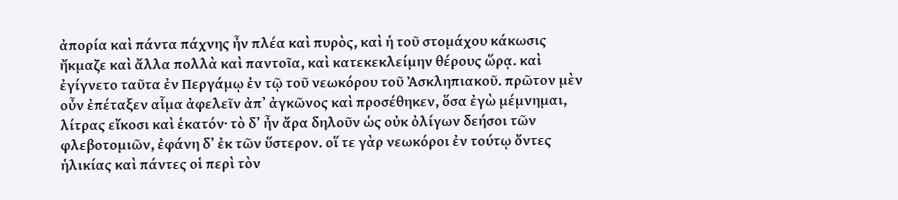ἀπορία καὶ πάντα πάχνης ἦν πλέα καὶ πυρὸς, καὶ ἡ τοῦ στομάχου κάκωσις ἤκμαζε καὶ ἄλλα πολλὰ καὶ παντοῖα, καὶ κατεκεκλείμην θέρους ὥρᾳ. καὶ ἐγίγνετο ταῦτα ἐν Περγάμῳ ἐν τῷ τοῦ νεωκόρου τοῦ Ἀσκληπιακοῦ. πρῶτον μὲν οὖν ἐπέταξεν αἷμα ἀφελεῖν ἀπʼ ἀγκῶνος καὶ προσέθηκεν, ὅσα ἐγὼ μέμνημαι, λίτρας εἴκοσι καὶ ἑκατόν· τὸ δʼ ἦν ἄρα δηλοῦν ὡς οὐκ ὀλίγων δεήσοι τῶν φλεβοτομιῶν, ἐφάνη δʼ ἐκ τῶν ὕστερον. οἵ τε γὰρ νεωκόροι ἐν τούτῳ ὄντες ἡλικίας καὶ πάντες οἱ περὶ τὸν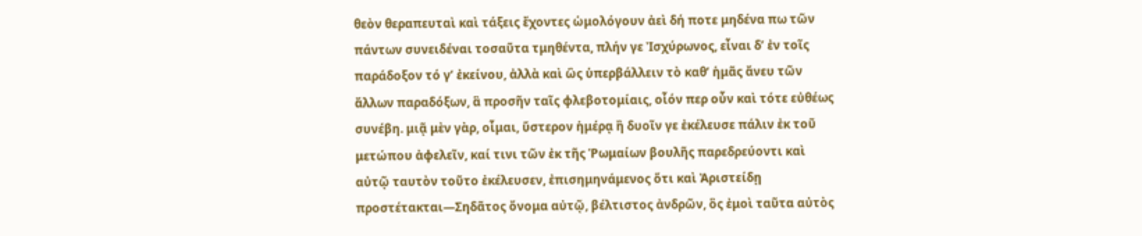θεὸν θεραπευταὶ καὶ τάξεις ἔχοντες ὡμολόγουν ἀεὶ δή ποτε μηδένα πω τῶν πάντων συνειδέναι τοσαῦτα τμηθέντα, πλήν γε Ἰσχύρωνος, εἶναι δʼ ἐν τοῖς παράδοξον τό γʼ ἐκείνου, ἀλλὰ καὶ ὣς ὑπερβάλλειν τὸ καθʼ ἡμᾶς ἄνευ τῶν ἄλλων παραδόξων, ἃ προσῆν ταῖς φλεβοτομίαις, οἷόν περ οὖν καὶ τότε εὐθέως συνέβη. μιᾷ μὲν γὰρ, οἶμαι, ὕστερον ἡμέρᾳ ἢ δυοῖν γε ἐκέλευσε πάλιν ἐκ τοῦ μετώπου ἀφελεῖν, καί τινι τῶν ἐκ τῆς Ῥωμαίων βουλῆς παρεδρεύοντι καὶ αὐτῷ ταυτὸν τοῦτο ἐκέλευσεν, ἐπισημηνάμενος ὅτι καὶ Ἀριστείδῃ προστέτακται—Σηδᾶτος ὄνομα αὐτῷ, βέλτιστος ἀνδρῶν, ὃς ἐμοὶ ταῦτα αὐτὸς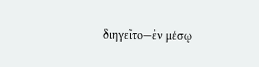διηγεῖτο—ἐν μέσῳ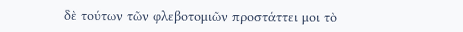δὲ τούτων τῶν φλεβοτομιῶν προστάττει μοι τὸ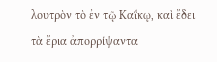λουτρὸν τὸ ἐν τῷ Καΐκῳ, καὶ ἔδει τὰ ἔρια ἀπορρίψαντα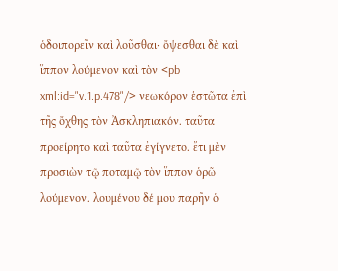ὁδοιπορεῖν καὶ λοῦσθαι· ὄψεσθαι δὲ καὶ ἵππον λούμενον καὶ τὸν <pb xml:id="v.1.p.478"/> νεωκόρον ἑστῶτα ἐπὶ τῆς ὄχθης τὸν Ἀσκληπιακόν. ταῦτα προείρητο καὶ ταῦτα ἐγίγνετο. ἔτι μὲν προσιὼν τῷ ποταμῷ τὸν ἵππον ὁρῶ λούμενον. λουμένου δέ μου παρῆν ὁ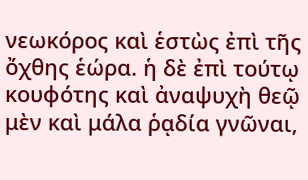νεωκόρος καὶ ἑστὼς ἐπὶ τῆς ὄχθης ἑώρα. ἡ δὲ ἐπὶ τούτῳ κουφότης καὶ ἀναψυχὴ θεῷ μὲν καὶ μάλα ῥᾳδία γνῶναι,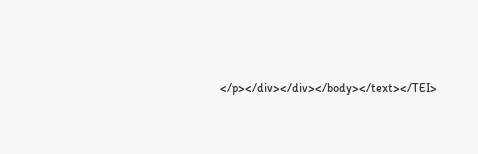</p></div></div></body></text></TEI>